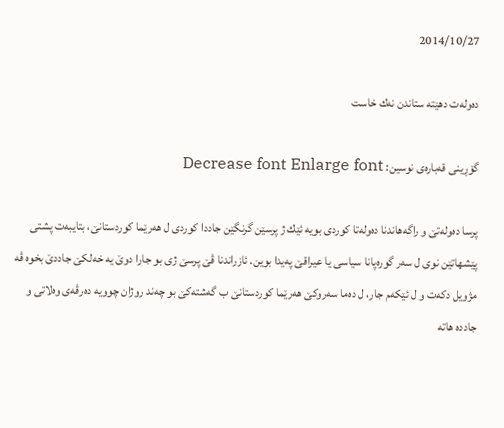2014/10/27

ده‌وله‌ت دهێته‌ ستاندن نه‌ك خاست

گۆڕینی قه‌باره‌ی نوسین: Decrease font Enlarge font

پرسا ده‌وله‌تێ‌ و راگه‌هاندنا ده‌وله‌تا كوردی بویه‌ ئێك ژ پرسێن گرنگێن جاددا كوردی ل هه‌رێما كوردستانێ‌، بتایبه‌ت پشتی پێشهاتێن نوی ل سه‌ر گوره‌پانا سیاسی یا عیراقێ‌ په‌یدا بوین. ئازراندنا ڤێ‌ پرسێ‌ ژی بو جارا دوێ‌ یه‌ خه‌لكێ‌ جاددێ‌ بخوه‌ ڤه‌ مژویل دكه‌ت و ل ئێكه‌م جار، ل ده‌ما سه‌روكێ‌ هه‌رێما كوردستانێ‌ ب گه‌شته‌كێ‌ بو چه‌ند روژان چوویه‌ ده‌رڤه‌ی وه‌لاتی و جادده‌ هاته‌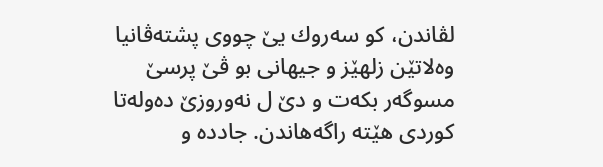لڤاندن، كو سه‌روك یێ‌ چووی پشته‌ڤانیا وه‌لاتێن زلهێز و جیهانی بو ڤێ‌ پرسێ‌ مسوگه‌ر بكه‌ت و دێ‌ ل نه‌وروزێ‌ ده‌وله‌تا كوردی هێته‌ راگه‌هاندن. جادده‌ و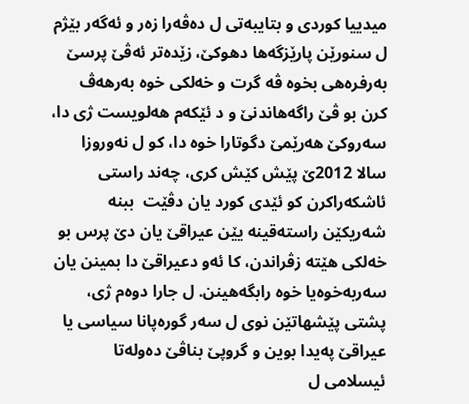میدییا كوردی و بتایبه‌تی ل ده‌ڤه‌را زه‌ر و ئه‌گه‌ر بێژم ل سنورێن پارێزگه‌ها دهوكێ‌، زێده‌تر ئه‌ڤێ‌ پرسێ‌ به‌رفره‌هی بخوه‌ ڤه‌ گرت و خه‌لكی خوه‌ به‌رهه‌ڤ كرن بو ڤێ‌ راگه‌هاندنێ‌ و د ئێكه‌م هه‌لویست ژی دا، سه‌روكێ‌ هه‌رێمێ‌ دگوتارا خوه‌ دا، كو ل نه‌وروزا سالا 2012ێ‌ پێش كێش كری، چه‌ند راستی ئاشكه‌راكرن كو ئێدی كورد یان دڤێت  ببنه‌ شه‌ریكێن راسته‌قینه‌ یێن عیراقێ‌ یان دێ‌ پرس بو خه‌لكی هێته‌ زڤراندن، كا ئه‌و دعیراقێ‌ دا بمینن یان سه‌ربه‌خوه‌یا خوه‌ رابگه‌هینن. ل جارا دوه‌م ژی، پشتی پێشهاتێن نوی ل سه‌ر گوره‌پانا سیاسی یا عیراقێ‌ په‌یدا بوین و گروپێ‌ بناڤێ‌ ده‌وله‌تا ئیسلامی ل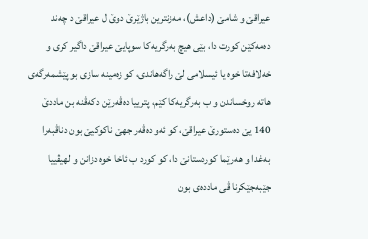عیراقێ‌ و شامێ‌ (داعش)، مه‌زنترین باژێرێ‌ دوێ‌ ل عیراقێ‌ د چه‌ند ده‌مه‌كێن كورت دا، بێی هیچ به‌رگریه‌كا سوپایێ‌ عیراقێ‌ داگیر كری و خه‌لافه‌تا خوه‌ یا ئیسلامی لێ‌ راگه‌هاندی، كو زه‌مینه‌ سازی بو پێشمه‌رگه‌ی هاته‌ روخساندن و ب به‌رگریه‌كا كێم، پترییا ده‌ڤه‌رێن دكه‌ڤنه‌ بن ماددێ‌ 140 یێ‌ ده‌ستورێ‌ عیراقێ‌، كو ئه‌و ده‌ڤه‌ر جهێ‌ ناكوكیێ بون دناڤبه‌را به‌غدا و هه‌رێما كوردستانێ‌ دا، كو كورد ب ئاخا خوه‌ دزانن و لهیڤییا جێبه‌جێكرنا ڤی مادده‌ی بون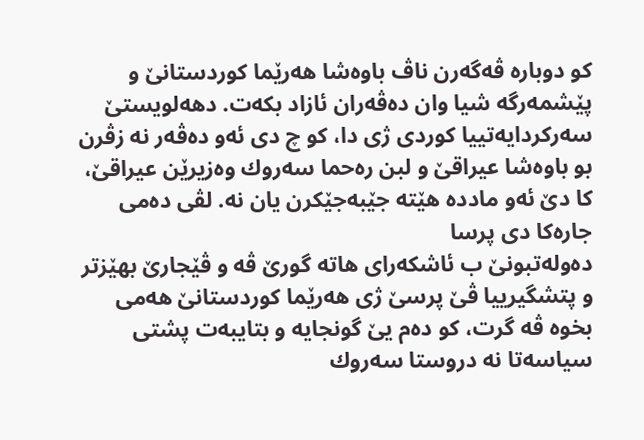كو دوباره‌ ڤه‌گه‌رن ناڤ باوه‌شا هه‌رێما كوردستانێ‌ و پێشمه‌رگه‌ شیا وان ده‌ڤه‌ران ئازاد بكه‌ت. دهه‌لویستێ‌ سه‌ركردایه‌تییا كوردی ژی دا، كو چ دی ئه‌و ده‌ڤه‌ر نه‌ زڤرن بو باوه‌شا عیراقێ‌ و لبن ره‌حما سه‌روك وه‌زیرێن عیراقێ‌، كا دێ‌ ئه‌و مادده‌ هێته‌ جێبه‌جێكرن یان نه‌. لڤی ده‌می جاره‌كا دی پرسا
ده‌وله‌تبونێ‌ ب ئاشكه‌رای هاته‌ گورێ‌ ڤه‌ و ڤێجارێ‌ بهێزتر و پتشگیرییا ڤێ‌ پرسێ‌ ژی هه‌رێما كوردستانێ‌ هه‌می بخوه‌ ڤه‌ گرت، كو ده‌م یێ‌ گونجایه‌ و بتایبه‌ت پشتی سیاسه‌تا نه‌ دروستا سه‌روك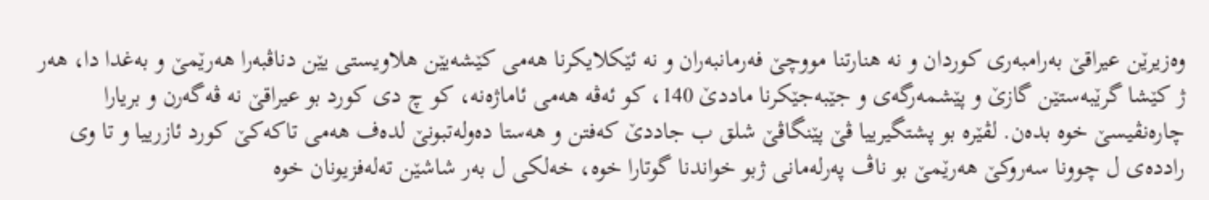وه‌زیرێن عیراقێ‌ به‌رامبه‌ری كوردان و نه‌ هنارتنا مووچێ‌ فه‌رمانبه‌ران و نه‌ ئێكلایكرنا هه‌می كێشه‌یێن هلاویستی یێن دناڤبه‌را هه‌رێمێ‌ و به‌غدا دا، هه‌ر ژ كێشا گرێبه‌ستێن گازێ‌ و پێشمه‌رگه‌ی و جێبه‌جێكرنا ماددێ‌ 140، كو ئه‌ڤه‌ هه‌می ئاماژه‌نه‌، كو چ دی كورد بو عیراقێ‌ نه‌ ڤه‌گه‌رن و بریارا چاره‌نڤیسێ‌ خوه‌ بده‌ن. لڤێره‌ بو پشتگیرییا ڤێ‌ پێنگاڤێ‌ شلق ب جاددێ‌ كه‌فتن و هه‌ستا ده‌وله‌تبونێ‌ لده‌ف هه‌می تاكه‌كێ‌ كورد ئازرییا و تا وی رادده‌ی ل چوونا سه‌روكێ‌ هه‌رێمێ‌ بو ناڤ په‌رله‌مانی ژبو خواندنا گوتارا خوه‌، خه‌لكی ل به‌ر شاشێن ته‌له‌فزیونان خوه‌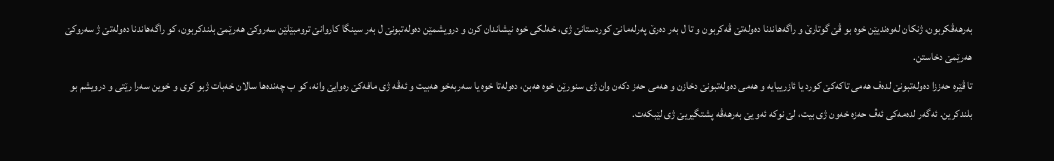به‌رهه‌ڤكربون، ژنكان له‌وه‌ندیێن خوه‌ بو ڤێ‌ گوتارێ‌ و راگه‌هاندنا ده‌وله‌تێ‌ ڤه‌كربون و تا ل به‌ر ده‌رێ‌ په‌رله‌مانێ‌ كوردستانێ‌ ژی، خه‌لكی خوه‌ نیشاندان كرن و درویشمێن ده‌وله‌تبونێ‌ ل به‌ر سینگا كاروانێ‌ ترومبێلێن سه‌روكێ‌ هه‌رێمێ‌ بلندكربون، كو راگه‌هاندنا ده‌وله‌تێ‌ ژ سه‌روكێ‌ هه‌رێمێ‌ دخاستن.
تا ڤێره‌ حه‌ززا ده‌وله‌تبونێ‌ لده‌ف هه‌می تاكه‌كێ‌ كورد یا ئازرییایه‌ و هه‌می ده‌وله‌تبونێ‌ دخازن و هه‌می حه‌ز دكه‌ن وان ژی سنورێن خوه‌ هه‌بن، ده‌وله‌تا خوه‌ یا سه‌ربه‌خو هه‌بیت و ئه‌ڤه‌ ژی مافه‌كێ‌ ره‌وایێ‌ وانه‌، كو ب چه‌نده‌ها سالان خه‌بات ژبو كری و خوین سه‌را رێتی و درویشم بو بلندكرین. ئه‌گه‌ر لده‌مه‌كی ئه‌ڤ حه‌زه‌ خه‌ون ژی بیت، لێ‌ نوكه‌ ئه‌و یێ‌ به‌رهه‌ڤه‌ پشتگیریێ‌ ژی لێبكه‌ت.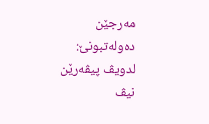مه‌رجێن ده‌وله‌تبونێ‌:
لدویڤ پیڤه‌رێن نیڤ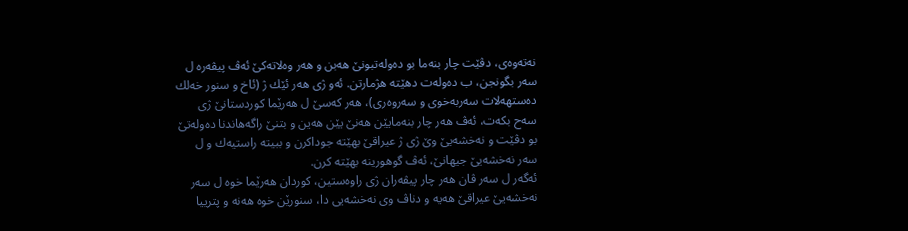نه‌ته‌وه‌ی، دڤێت چار بنه‌ما بو ده‌وله‌تبونێ‌ هه‌بن و هه‌ر وه‌لاته‌كێ‌ ئه‌ڤ پیڤه‌ره‌ ل سه‌ر بگونجن، ب ده‌وله‌ت دهێته‌ هژمارتن. ئه‌و ژی هه‌ر ئێك ژ (ئاخ و سنور خه‌لك ده‌ستهه‌لات سه‌ربه‌خوی و سه‌روه‌ری)، هه‌ر كه‌سێ‌ ل هه‌رێما كوردستانێ‌ ژی سه‌ح بكه‌ت، ئه‌ڤ هه‌ر چار بنه‌مایێن هه‌نێ‌ یێن هه‌ین و بتنێ‌ راگه‌هاندنا ده‌وله‌تێ‌ بو دڤێت و نه‌خشه‌یێ وێ‌ ژی ژ عیراقێ‌ بهێته‌ جوداكرن و ببیته‌ راستیه‌ك و ل سه‌ر نه‌خشه‌یێ‌ جیهانێ‌، ئه‌ڤ گوهورینه‌ بهێته‌ كرن.
ئه‌گه‌ر ل سه‌ر ڤان هه‌ر چار پیڤه‌ران ژی راوه‌ستین، كوردان هه‌رێما خوه‌ ل سه‌ر نه‌خشه‌یێ‌ عیراقێ‌ هه‌یه‌ و دناڤ وی نه‌خشه‌یی دا، سنورێن خوه‌ هه‌نه‌ و پترییا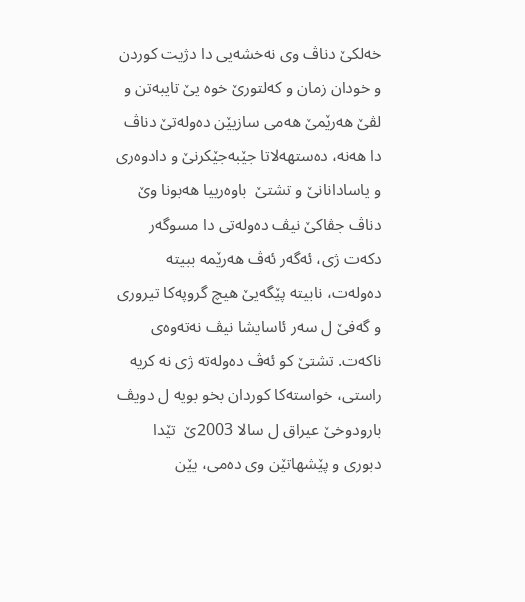خه‌لكێ‌ دناڤ وی نه‌خشه‌یی دا دژیت كوردن و خودان زمان و كه‌لتورێ‌ خوه‌ یێ‌ تایبه‌تن و لڤێ‌ هه‌رێمێ‌ هه‌می سازیێن ده‌وله‌تێ‌ دناڤ دا هه‌نه‌، ده‌ستهه‌لاتا جێبه‌جێكرنێ‌ و دادوه‌ری و یاسادانانێ‌ و تشتێ‌  باوه‌رییا هه‌بونا وێ‌ دناڤ جڤاكێ‌ نیڤ ده‌وله‌تی دا مسوگه‌ر دكه‌ت ژی، ئه‌گه‌ر ئه‌ڤ هه‌رێمه‌ ببیته‌ ده‌وله‌ت، نابیته‌ پێگه‌یێ‌ هیچ گروپه‌كا تیروری و گه‌فێ‌ ل سه‌ر ئاسایشا نیڤ نه‌ته‌وه‌ی ناكه‌ت. تشتێ‌ كو ئه‌ڤ ده‌وله‌ته‌ ژی نه‌ كریه‌ راستی، خواسته‌كا كوردان بخو بویه‌ ل دویڤ بارودوخێ‌ عیراق ل سالا 2003ێ‌  تێدا دبوری و پێشهاتێن وی ده‌می، یێن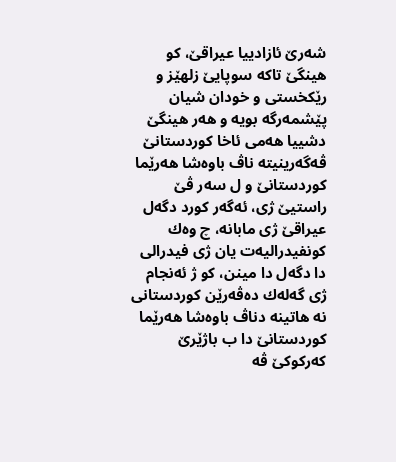شه‌رێ‌ ئازادییا عیراقێ‌، كو هینگێ‌ تاكه‌ سوپایێ‌ زلهێز و رێكخستی و خودان شیان پێشمه‌رگه‌ بویه‌ و هه‌ر هینگێ‌ دشییا هه‌می ئاخا كوردستانێ‌ ڤه‌گه‌رینیته‌ ناڤ باوه‌شا هه‌رێما كوردستانێ‌ و ل سه‌ر ڤێ‌ راستیێ‌ ژی، ئه‌گه‌ر كورد دگه‌ل عیراقێ‌ ژی مابانه‌، چ وه‌ك كونفیدرالیه‌ت یان ژی فیدرالی دا دگه‌ل دا مینن، كو ژ ئه‌نجام ژی گه‌له‌ك ده‌ڤه‌رێن كوردستانی نه‌ هاتینه‌ دناڤ باوه‌شا هه‌رێما كوردستانێ‌ دا ب باژێرێ‌ كه‌ركوكێ‌ ڤه‌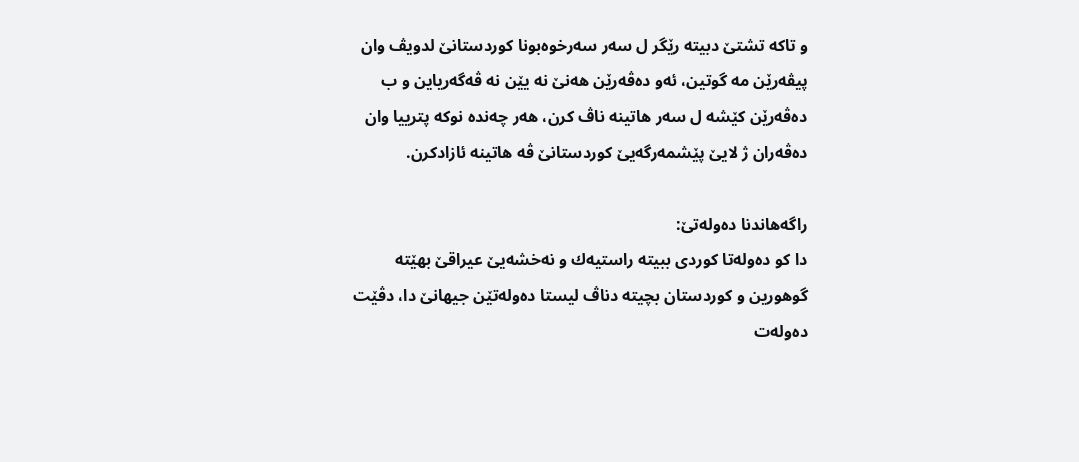و تاكه‌ تشتێ‌ دبیته‌ رێگر ل سه‌ر سه‌رخوه‌بونا كوردستانێ‌ لدویڤ وان پیڤه‌رێن مه‌ گوتین، ئه‌و ده‌ڤه‌رێن هه‌نێ‌ نه‌ یێن نه‌ ڤه‌گه‌ریاین و ب ده‌ڤه‌رێن كێشه‌ ل سه‌ر هاتینه‌ ناڤ كرن، هه‌ر چه‌نده‌ نوكه‌ پترییا وان ده‌ڤه‌ران ژ لایێ‌ پێشمه‌رگه‌یێ‌ كوردستانێ‌ ڤه‌ هاتینه‌ ئازادكرن.

راگه‌هاندنا ده‌وله‌تێ‌:
دا كو ده‌وله‌تا كوردی ببیته‌ راستیه‌ك و نه‌خشه‌یێ‌ عیراقێ‌ بهێته‌ گوهورین و كوردستان بچیته‌ دناڤ لیستا ده‌وله‌تێن جیهانێ‌ دا، دڤێت ده‌وله‌ت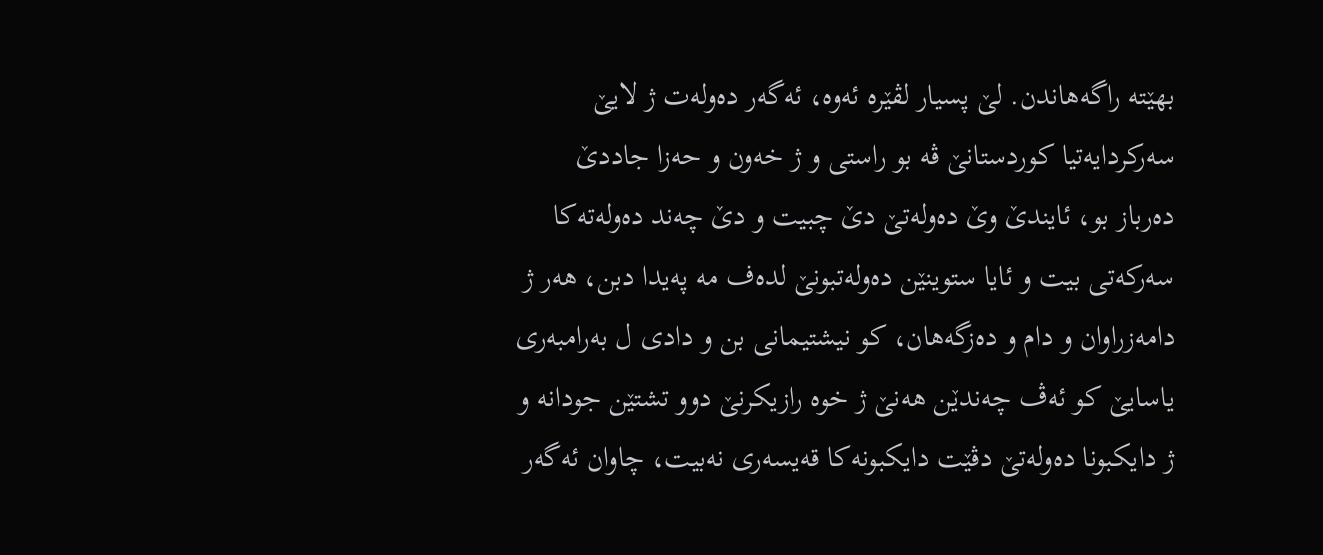بهێته‌ راگه‌هاندن. لێ‌ پسیار لڤێره‌ ئه‌وه‌، ئه‌گه‌ر ده‌وله‌ت ژ لایێ‌ سه‌ركردایه‌تیا كوردستانێ‌ ڤه‌ بو راستی و ژ خه‌ون و حه‌زا جاددێ‌ ده‌رباز بو، ئایندێ‌ وێ‌ ده‌وله‌تێ‌ دێ‌ چبیت و دێ‌ چه‌ند ده‌وله‌ته‌كا سه‌ركه‌تی بیت و ئایا ستوینێن ده‌وله‌تبونێ‌ لده‌ف مه‌ په‌یدا دبن، هه‌ر ژ دامه‌زراوان و دام و ده‌زگه‌هان، كو نیشتیمانی بن و دادی ل به‌رامبه‌ری یاسایێ‌ كو ئه‌ڤ چه‌ندێن هه‌نێ‌ ژ خوه‌ رازیكرنێ‌ دوو تشتێن جودانه‌ و ژ دایكبونا ده‌وله‌تێ‌ دڤێت دایكبونه‌كا قه‌یسه‌ری نه‌بیت، چاوان ئه‌گه‌ر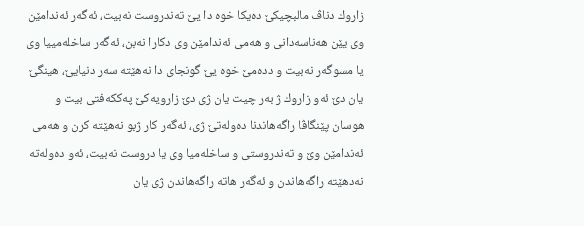زاروك دناڤ مالبچیكێ‌ ده‌یكا خوه‌ دا یێ‌ ته‌ندروست نه‌بیت، ئه‌گه‌ر ئه‌ندامێن وی یێن هه‌ناسه‌دانی و هه‌می ئه‌ندامێن وی دكارا نه‌بن، ئه‌گه‌ر ساخله‌مییا وی یا مسوگه‌ر نه‌بیت و دده‌مێ‌ خوه‌ یێ‌ گونجای دا نه‌هێته‌ سه‌ر دنیایێ‌، هینگێ‌ یان دێ‌ ئه‌و زاروك ژ به‌ر چیت یان ژی دێ‌ زارویه‌كێ‌ په‌ككه‌فتی بیت و هوسان پێنگاڤا راگه‌هاندنا ده‌وله‌تێ‌ ژی، ئه‌گه‌ر كار ژبو نه‌هێته‌ كرن و هه‌می ئه‌ندامێن وێ‌ و ته‌ندروستی و ساخله‌میا وی یا دروست نه‌بیت، ئه‌و ده‌وله‌ته‌ نه‌دهێته‌ راگه‌هاندن و ئه‌گه‌ر هاته‌ راگه‌هاندن ژی یان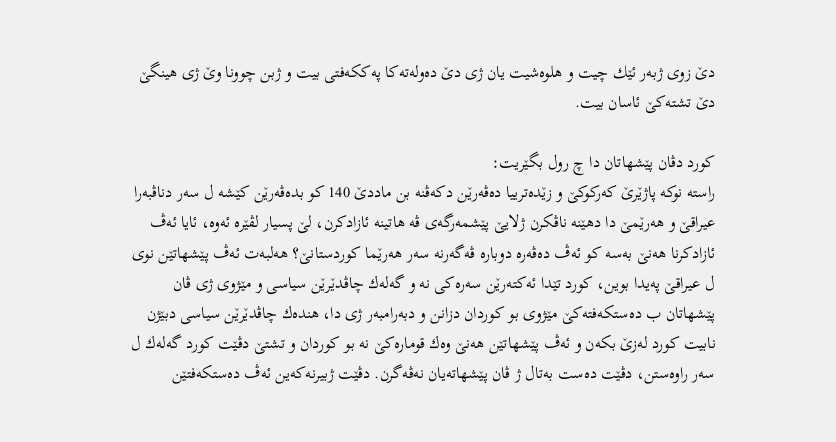دێ‌ زوی ژبه‌ر ئێك چیت و هلوه‌شیت یان ژی دێ‌ ده‌وله‌ته‌كا په‌ككه‌فتی بیت و ژبن چوونا وێ‌ ژی هینگێ‌ دێ‌ تشته‌كێ‌ ئاسان بیت.

كورد دڤان پێشهاتان دا چ رول بگێریت:
راسته‌ نوكه‌ پاژێرێ‌ كه‌ركوكێ‌ و زێده‌ترییا ده‌ڤه‌رێن دكه‌ڤنه‌ بن ماددێ‌ 140 كو بده‌ڤه‌رێن كێشه‌ ل سه‌ر دناڤبه‌را عیراقێ‌ و هه‌رێمێ‌ دا دهێنه‌ ناڤكرن ژلایێ‌ پێشمه‌رگه‌ی ڤه‌ هاتینه‌ ئازادكرن، لێ‌ پسیار لڤێره‌ ئه‌وه‌، ئایا ئه‌ڤ ئازادكرنا هه‌نێ‌ به‌سه‌ كو ئه‌ڤ ده‌ڤه‌ره‌ دوباره‌ ڤه‌گه‌رنه‌ سه‌ر هه‌رێما كوردستانێ‌؟ هه‌لبه‌ت ئه‌ڤ پێشهاتێن نوی ل عیراقێ‌ په‌یدا بوین، كورد تێدا ئه‌كته‌رێن سه‌ره‌كی نه‌ و گه‌له‌ك چاڤدێرێن سیاسی و مێژوی ژی ڤان پێشهاتان ب ده‌ستكه‌فته‌كێ‌ مێژوی بو كوردان دزانن و دبه‌رامبه‌ر ژی دا، هنده‌ك چاڤدێرێن سیاسی دبێژن نابیت كورد له‌زێ‌ بكه‌ن و ئه‌ڤ پێشهاتێن هه‌نێ‌ وه‌ك قوماره‌كێ‌ نه‌ بو كوردان و تشتێ‌ دڤێت كورد گه‌له‌ك ل سه‌ر راوه‌ستن، دڤێت ده‌ست به‌تال ژ ڤان پێشهاته‌یان نه‌ڤه‌گرن. دڤێت ژبیرنه‌كه‌ین ئه‌ڤ ده‌ستكه‌فتێن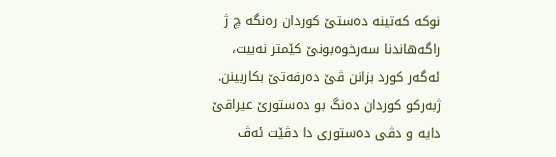نوكه‌ كه‌تینه‌ ده‌ستێ‌ كوردان ره‌نگه‌ چ ژ راگه‌هاندنا سه‌رخوه‌بونێ‌ كێمتر نه‌بیت، ئه‌گه‌ر كورد بزانن ڤێ‌ ده‌رفه‌تێ‌ بكاربینن. ژبه‌ركو كوردان ده‌نگ بو ده‌ستورێ‌ عیراقێ‌ دایه‌ و دڤی ده‌ستوری دا دڤێت ئه‌ڤ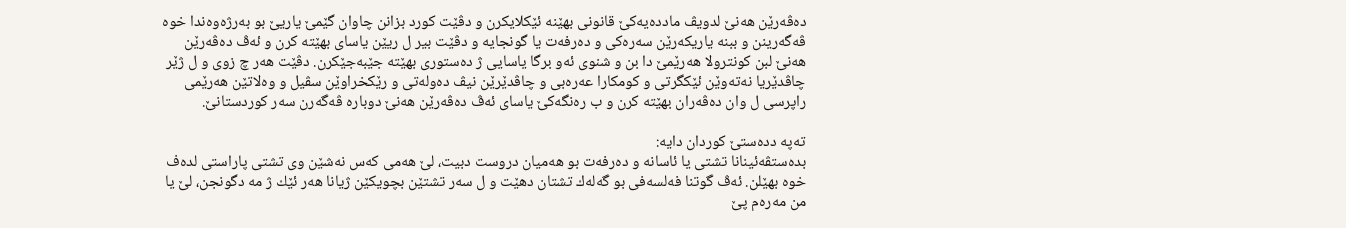ده‌ڤه‌رێن هه‌نێ‌ لدویڤ مادده‌یه‌كێ‌ قانونی بهێنه‌ ئێكلایكرن و دڤێت كورد بزانن چاوان گێمێ‌ یاریێ‌ بو به‌رژه‌وه‌ندا خوه‌ ڤه‌گه‌رینن و ببنه‌ یاریكه‌رێن سه‌ره‌كی و ده‌رفه‌ت یا گونجایه‌ و دڤێت بیر ل ریێن یاسای بهێته‌ كرن و ئه‌ڤ ده‌ڤه‌رێن هه‌نێ‌ لبن كونترولا هه‌رێمێ‌ دا بن و شنوی ئه‌و برگا یاسایی ژ ده‌ستوری بهێته‌ جێبه‌جێكرن. دڤێت هه‌ر چ زوی و ل ژێر چاڤدێریا نه‌ته‌وێن ئێكگرتی و كومكارا عه‌ره‌بی و چاڤدێرێن نیڤ ده‌وله‌تی و رێكخراوێن سڤیل و وه‌لاتێن هه‌رێمی راپرسی ل وان ده‌ڤه‌ران بهێته‌ كرن و ب ره‌نگه‌كێ‌ یاسای ئه‌ڤ ده‌ڤه‌رێن هه‌نێ‌ دوباره‌ ڤه‌گه‌رن سه‌ر كوردستانێ‌.

ته‌په‌ دده‌ستێ‌ كوردان دایه‌:
بده‌ستڤه‌ئینانا تشتی یا ئاسانه‌ و ده‌رفه‌ت بو هه‌میان دروست دبیت، لێ‌ هه‌می كه‌س نه‌شێن وی تشتی پاراستی لده‌ف خوه‌ بهێلن. ئه‌ڤ گوتنا فه‌لسه‌فی بو گه‌له‌ك تشتان دهێت و ل سه‌ر تشتێن بچویكێن ژیانا هه‌ر ئێك ژ مه‌ دگونجن، لێ‌ یا من مه‌ره‌م پێ‌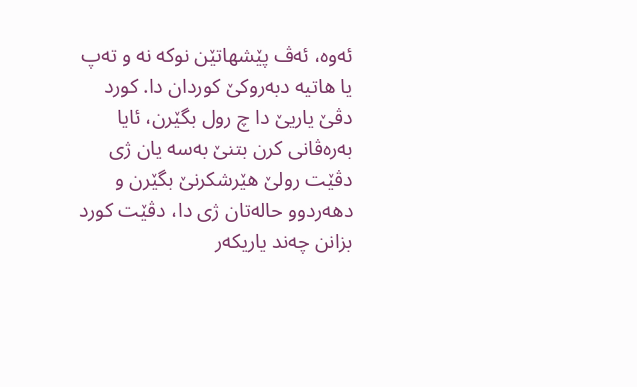ئه‌وه‌، ئه‌ڤ پێشهاتێن نوكه‌ نه‌ و ته‌پ یا هاتیه‌ دبه‌روكێ‌ كوردان دا. كورد دڤێ‌ یاریێ‌ دا چ رول بگێرن، ئایا به‌ره‌ڤانی كرن بتنێ‌ به‌سه‌ یان ژی دڤێت رولێ‌ هێرشكرنێ‌ بگێرن و دهه‌ردوو حاله‌تان ژی دا، دڤێت كورد بزانن چه‌ند یاریكه‌ر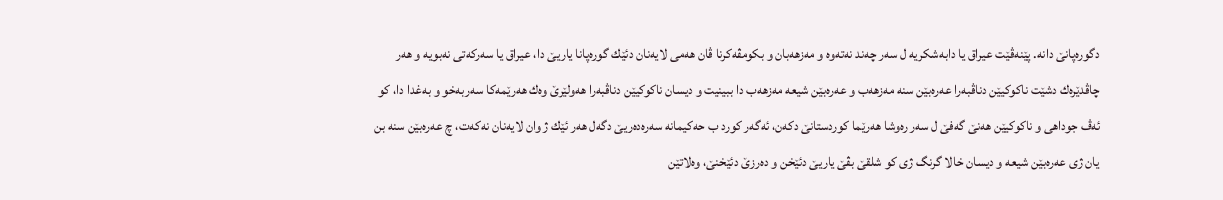دگوره‌پانێ‌ دانه‌. پێنه‌ڤێت عیراق یا دابه‌شكریه‌ ل سه‌ر چه‌ند نه‌ته‌وه‌ و مه‌زهه‌بان و بكومڤه‌كرنا ڤان هه‌می لایه‌نان دئێك گوره‌پانا یاریێ‌ دا، عیراق یا سه‌ركه‌تی نه‌بویه‌ و هه‌ر چاڤدێره‌ك دشێت ناكوكیێن دناڤبه‌را عه‌ره‌بێن سنه‌ مه‌زهه‌ب و عه‌ره‌بێن شیعه‌ مه‌زهه‌ب دا ببینیت و دیسان ناكوكیێن دناڤبه‌را هه‌ولێرێ‌ وه‌ك هه‌رێمه‌كا سه‌ربه‌خو و به‌غدا دا، كو ئه‌ڤ جوداهی و ناكوكیێن هه‌نێ‌ گه‌فێ‌ ل سه‌ر ره‌وشا هه‌رێما كوردستانێ‌ دكه‌ن، ئه‌گه‌ر كورد ب حه‌كیمانه‌ سه‌ره‌ده‌ریێ‌ دگه‌ل هه‌ر ئێك ژ وان لایه‌نان نه‌كه‌ت، چ عه‌ره‌بێن سنه‌ بن یان ژی عه‌ره‌بێن شیعه‌ و دیسان خالا گرنگ ژی كو شلقێ‌ بڤێ‌ یاریێ‌ دئێخن و ده‌رزێ‌ دئێخنێ‌، وه‌لاتێن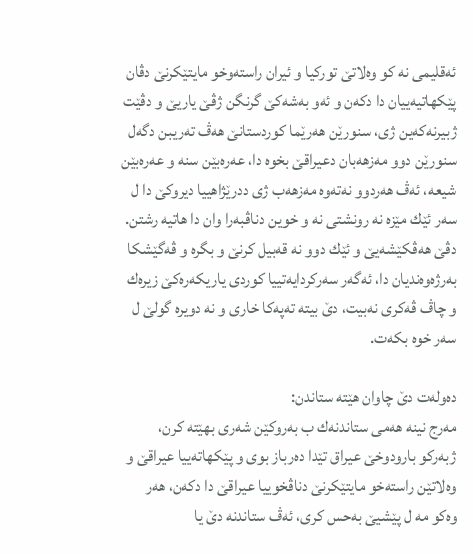ئه‌قلیمی نه‌ كو وه‌لاتێ‌ توركیا و ئیران راسته‌وخو مایتێكرنێ‌ دڤان پێكهاتیه‌ییان دا دكه‌ن و ئه‌و به‌شه‌كێ‌ گرنگن ژڤێ‌ یاریێ‌ و دڤێت ژبیرنه‌كه‌ین ژی، سنورێن هه‌رێما كوردستانێ‌ هه‌ڤ ته‌ریبن دگه‌ل سنورێن دوو مه‌زهه‌بان دعیراقێ‌ بخوه‌ دا، عه‌ره‌بێن سنه‌ و عه‌ره‌بێن شیعه‌، ئه‌ڤ هه‌ردوو نه‌ته‌وه‌ مه‌زهه‌ب ژی ددرێژاهییا دیروكێ‌ دا ل سه‌ر ئێك مێزه‌ نه‌ رونشتی نه‌ و خوین دناڤبه‌را وان دا هاتیه‌ رشتن. دڤێ‌ هه‌ڤكێشه‌یێ و ئێك دوو نه‌ قه‌بیل كرنێ‌ و بگره‌ و ڤه‌گێشكا به‌رژه‌وه‌ندیان دا، ئه‌گه‌ر سه‌ركردایه‌تییا كوردی یاریكه‌ره‌كێ‌ زیره‌ك و چاڤ ڤه‌كری نه‌بیت، دێ‌ بیته‌ ته‌په‌كا خاری و نه‌ دویره‌ گولێ‌ ل سه‌ر خوه‌ بكه‌ت.

ده‌وله‌ت دێ‌ چاوان هێته‌ ستاندن:
مه‌رج نینه‌ هه‌می ستاندنه‌ك ب به‌روكێن شه‌ری بهێته‌ كرن، ژبه‌ركو بارودوخێ‌ عیراق تێدا ده‌رباز بوی و پێكهاته‌ییا عیراقێ‌ و وه‌لاتێن راسته‌خو مایتێكرنێ‌ دناڤخوییا عیراقێ‌ دا دكه‌ن، هه‌ر وه‌كو مه‌ ل پێشیێ‌ به‌حس كری، ئه‌ڤ ستاندنه‌ دێ‌ یا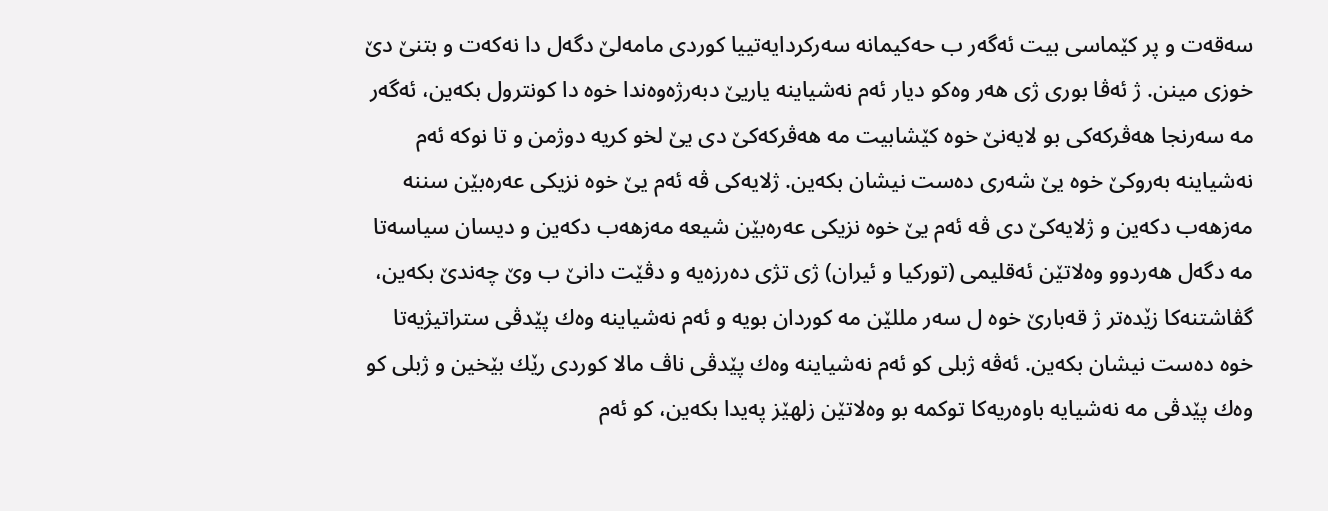سه‌قه‌ت و پر كێماسی بیت ئه‌گه‌ر ب حه‌كیمانه‌ سه‌ركردایه‌تییا كوردی مامه‌لێ‌ دگه‌ل دا نه‌كه‌ت و بتنێ‌ دێ‌ خوزی مینن. ژ ئه‌ڤا بوری ژی هه‌ر وه‌كو دیار ئه‌م نه‌شیاینه‌ یاریێ‌ دبه‌رژه‌وه‌ندا خوه‌ دا كونترول بكه‌ین، ئه‌گه‌ر مه‌ سه‌رنجا هه‌ڤركه‌كی بو لایه‌نێ‌ خوه‌ كێشابیت مه‌ هه‌ڤركه‌كێ‌ دی یێ‌ لخو كریه‌ دوژمن و تا نوكه‌ ئه‌م نه‌شیاینه‌ به‌روكێ‌ خوه‌ یێ‌ شه‌ری ده‌ست نیشان بكه‌ین. ژلایه‌كی ڤه‌ ئه‌م یێ‌ خوه‌ نزیكی عه‌ره‌بێن سننه‌ مه‌زهه‌ب دكه‌ین و ژلایه‌كێ‌ دی ڤه‌ ئه‌م یێ‌ خوه‌ نزیكی عه‌ره‌بێن شیعه‌ مه‌زهه‌ب دكه‌ین و دیسان سیاسه‌تا مه‌ دگه‌ل هه‌ردوو وه‌لاتێن ئه‌قلیمی (توركیا و ئیران) ژی تژی ده‌رزه‌یه‌ و دڤێت دانێ‌ ب وێ‌ چه‌ندێ‌ بكه‌ین، گڤاشتنه‌كا زێده‌تر ژ قه‌بارێ‌ خوه‌ ل سه‌ر مللێن مه‌ كوردان بویه‌ و ئه‌م نه‌شیاینه‌ وه‌ك پێدڤی ستراتیژیه‌تا خوه‌ ده‌ست نیشان بكه‌ین. ئه‌ڤه‌ ژبلی كو ئه‌م نه‌شیاینه‌ وه‌ك پێدڤی ناڤ مالا كوردی رێك بێخین و ژبلی كو وه‌ك پێدڤی مه‌ نه‌شیایه‌ باوه‌ریه‌كا توكمه‌ بو وه‌لاتێن زلهێز په‌یدا بكه‌ین، كو ئه‌م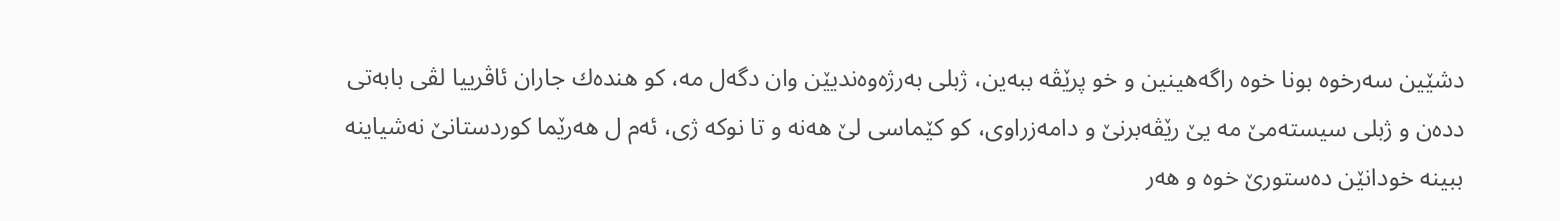دشێین سه‌رخوه‌ بونا خوه‌ راگه‌هینین و خو پرێڤه‌ ببه‌ین، ژبلی به‌رژه‌وه‌ندیێن وان دگه‌ل مه‌، كو هنده‌ك جاران ئاڤرییا لڤی بابه‌تی دده‌ن و ژبلی سیسته‌مێ‌ مه‌ یێ‌ رێڤه‌برنێ‌ و دامه‌زراوی، كو كێماسی لێ‌ هه‌نه‌ و تا نوكه‌ ژی، ئه‌م ل هه‌رێما كوردستانێ‌ نه‌شیاینه‌ ببینه‌ خودانێن ده‌ستورێ‌ خوه‌ و هه‌ر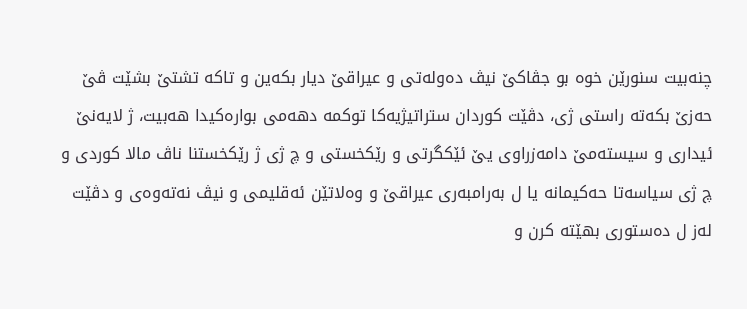چنه‌بیت سنورێن خوه‌ بو جڤاكێ‌ نیڤ ده‌وله‌تی و عیراقێ‌ دیار بكه‌ین و تاكه‌ تشتێ‌ بشێت ڤێ‌ حه‌زێ‌ بكه‌ته‌ راستی ژی، دڤێت كوردان ستراتیژیه‌كا توكمه‌ دهه‌می بواره‌كیدا هه‌بیت، ژ لایه‌نێ‌ ئیداری و سیسته‌مێ‌ دامه‌زراوی یێ‌ ئێكگرتی و رێكخستی و چ ژی ژ رێكخستنا ناڤ مالا كوردی و چ ژی سیاسه‌تا حه‌كیمانه‌ یا ل به‌رامبه‌ری عیراقێ‌ و وه‌لاتێن ئه‌قلیمی و نیڤ نه‌ته‌وه‌ی و دڤێت له‌ز ل ده‌ستوری بهێته‌ كرن و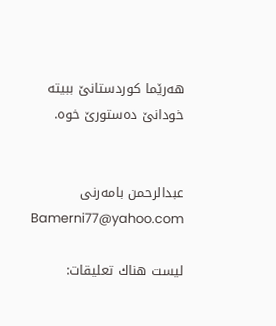هه‌رێما كوردستانێ‌ ببیته‌ خودانێ‌ ده‌ستورێ‌ خوه‌.


عبدالرحمن بامه‌رنی
Bamerni77@yahoo.com

ليست هناك تعليقات: